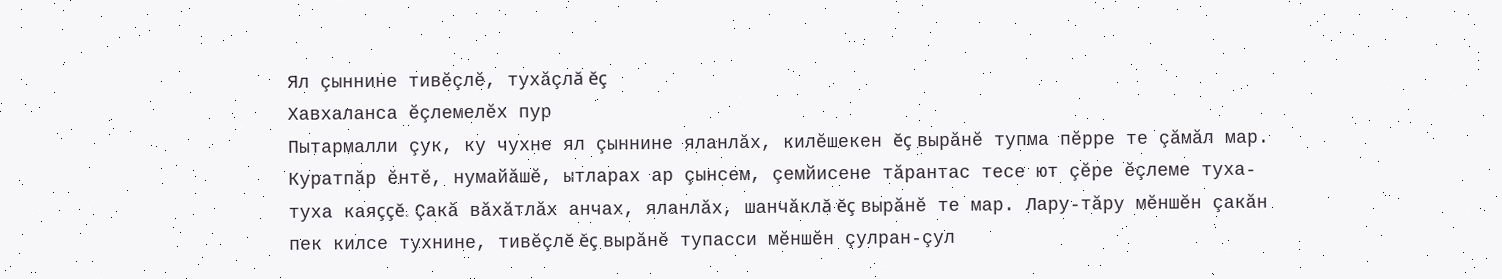Ял çыннине тивĕçлĕ, тухăçлă ĕç
Хавхаланса ĕçлемелĕх пур
Пытармалли çук, ку чухне ял çыннине яланлăх, килĕшекен ĕç вырăнĕ тупма пĕрре те çăмăл мар. Куратпăр ĕнтĕ, нумайăшĕ, ытларах ар çынсем, çемйисене тăрантас тесе ют çĕре ĕçлеме туха-туха каяççĕ. Çакă вăхăтлăх анчах, яланлăх, шанчăклă ĕç вырăнĕ те мар. Лару-тăру мĕншĕн çакăн пек килсе тухнине, тивĕçлĕ ĕç вырăнĕ тупасси мĕншĕн çулран-çул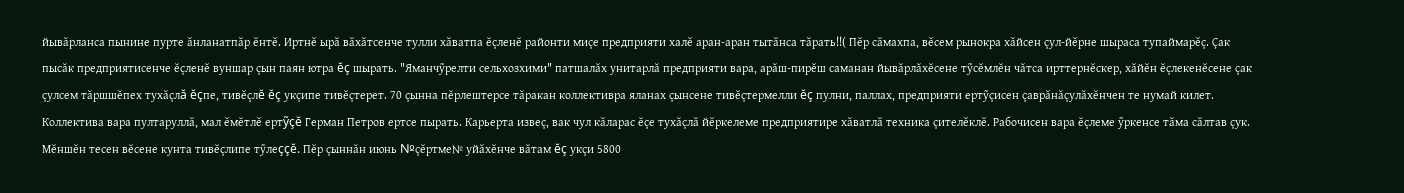йывăрланса пынине пурте ăнланатпăр ĕнтĕ. Иртнĕ ырă вăхăтсенче тулли хăватпа ĕçленĕ районти миçе предприяти халĕ аран-аран тытăнса тăрать!!( Пĕр сăмахпа, вĕсем рынокра хăйсен çул-йĕрне шыраса тупаймарĕç. Çак пысăк предприятисенче ĕçленĕ вуншар çын паян ютра ĕç шырать. "Яманчỹрелти сельхозхими" патшалăх унитарлă предприяти вара, арăш-пирĕш саманан йывăрлăхĕсене тỹсĕмлĕн чăтса ирттернĕскер, хăйĕн ĕçлекенĕсене çак çулсем тăршшĕпех тухăçлă ĕçпе, тивĕçлĕ ĕç укçипе тивĕçтерет. 70 çынна пĕрлештерсе тăракан коллективра яланах çынсене тивĕçтермелли ĕç пулни, паллах, предприяти ертỹçисен çаврăнăçулăхĕнчен те нумай килет. Коллектива вара пултаруллă, мал ĕмĕтлĕ ертỹçĕ Герман Петров ертсе пырать. Карьерта извеç, вак чул кăларас ĕçе тухăçлă йĕркелеме предприятире хăватлă техника çителĕклĕ. Рабочисен вара ĕçлеме ỹркенсе тăма сăлтав çук. Мĕншĕн тесен вĕсене кунта тивĕçлипе тỹлеççĕ. Пĕр çыннăн июнь №çĕртме№ уйăхĕнче вăтам ĕç укçи 5800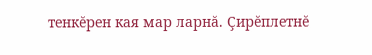тенкĕрен кая мар ларнă. Çирĕплетнĕ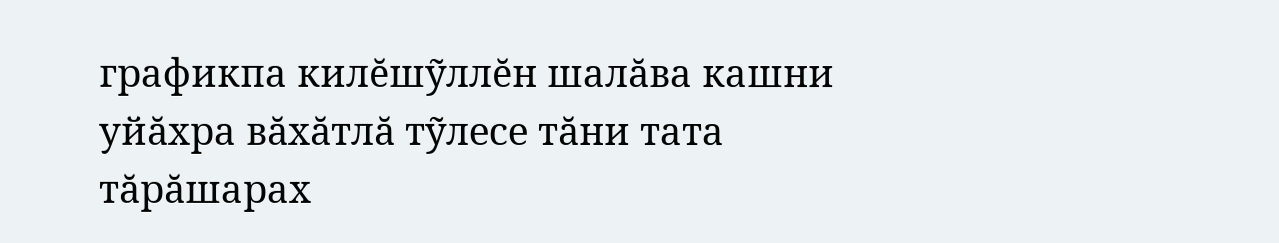графикпа килĕшỹллĕн шалăва кашни уйăхра вăхăтлă тỹлесе тăни тата тăрăшарах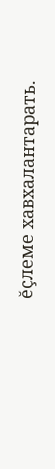ĕçлеме хавхалантарать.